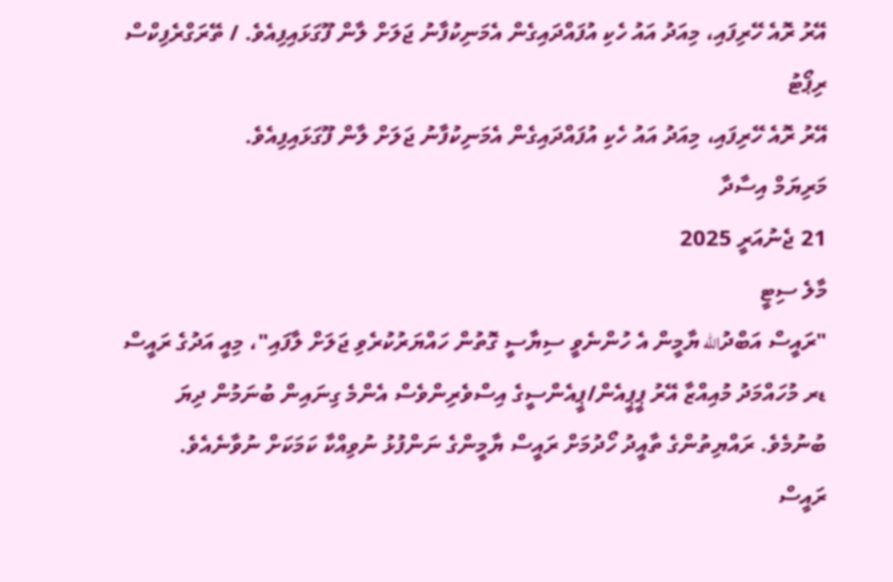އޭރު ރޮއެ ހޭރިފައި، މިއަދު އައު ހެކި އުފައްދައިގެން އެމަނިކުފާނު ޖަލަށް ލާން ފޫގަޅައިފިއެވެ. / ތޭރަގްރެފިކްސް
ރިޕޯޓު
އޭރު ރޮއެ ހޭރިފައި، މިއަދު އައު ހެކި އުފައްދައިގެން އެމަނިކުފާނު ޖަލަށް ލާން ފޫގަޅައިފިއެވެ.
މަރިޔަމް އިސާދާ
21 ޖެނުއަރީ 2025
މާލެ ސިޓީ
"ރައީސް އަބްދުالله ޔާމީން އެ ހުންނެވީ ސިޔާސީ ގޮތުން ހައްޔަރުކުރެވި ޖަލަށް ލާފައި"، މިއީ އަދުގެ ރައީސް ޑރ މުހައްމަދު މުއިއްޒާ އޭރު ޕީޕީއެން/ޕީއެންސީގެ އިސްވެރިންވެސް އެންމެ ގިނައިން ބުނަމުން ދިޔަ ބުނުމެވެ. ރައްޔިތުންގެ ތާއީދު ހޯދުމަށް ރައީސް ޔާމީންގެ ނަންފުޅު ނުވިއްކާ ކަމަކަށް ނުވާނެއެވެ.
ރައީސް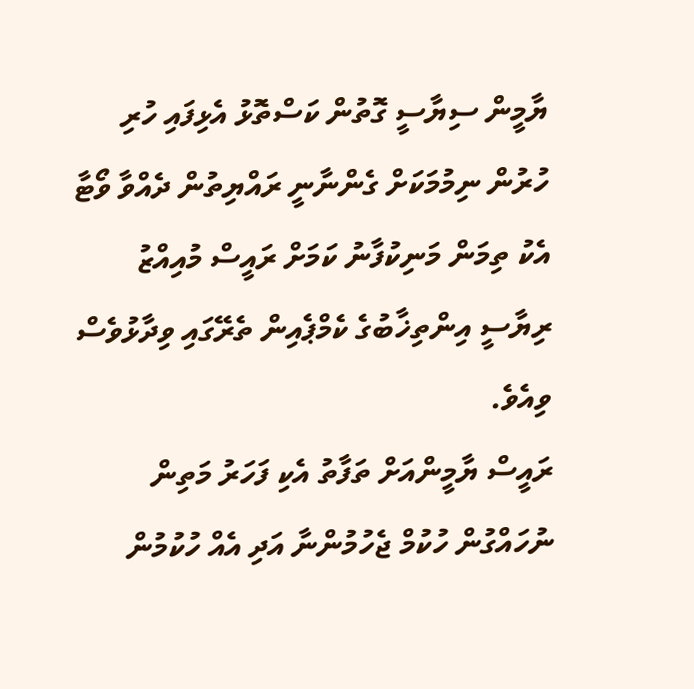ޔާމީން ސިޔާސީ ގޮތުން ކަސްތޮޅު އެޅިފައި ހުރި ހުރުން ނިމުމަކަށް ގެންނާނީ ރައްޔިތުން ދެއްވާ ވޯޓާ އެކު ތިމަން މަނިކުފާނު ކަމަށް ރައީސް މުއިއްޒު ރިޔާސީ އިންތިޚާބުގެ ކެމްޕެއިން ތެރޭގައި ވިދާޅުވެސް ވިއެވެ.
ރައީސް ޔާމީންއަށް ތަފާތު އެކި ފަހަރު މަތިން ނުހައްގުން ހުކުމް ޖެހުމުންނާ އަދި އެއް ހުކުމުން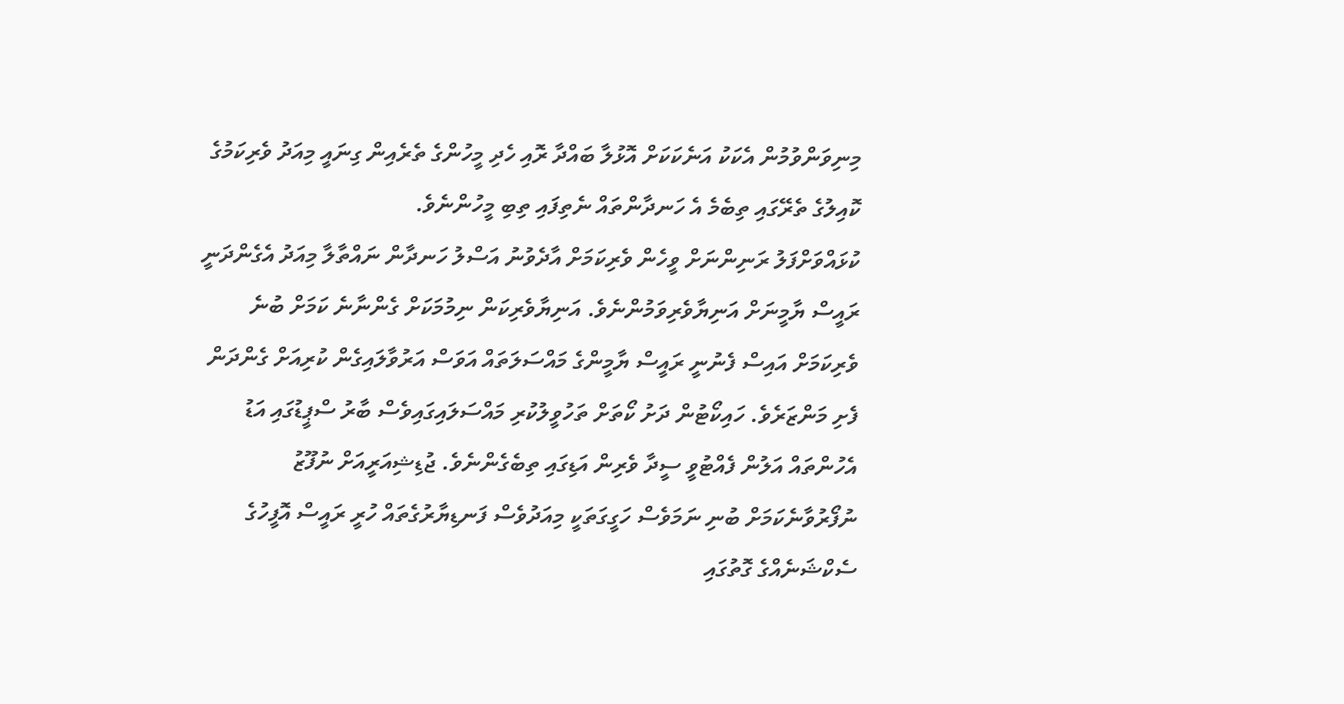މިނިވަންވުމުން އެކަކު އަނެކަކަށް އޮޅުލާ ބައްދާ ރޮއި ހެދި މީހުންގެ ތެރެއިން ގިނައީ މިއަދު ވެރިކަމުގެ ކޮއިލުގެ ތެރޭގައި ތިބެމެ އެ ހަނދާންތައް ނެތިފައި ތިބި މީހުންނެވެ.
ކުޅައްވަށްފަލު ރަނިންނަށް ވީހެން ވެރިކަމަށް އާދެވުނު އަސްލު ހަނދާން ނައްތާލާ މިއަދު އެގެންދަނީ ރައީސް ޔާމީނަށް އަނިޔާވެރިވަމުންނެވެ. އަނިޔާވެރިކަން ނިމުމަކަށް ގެންނާނެ ކަމަށް ބުނެ ވެރިކަމަށް އައިސް ފެނުނީ ރައީސް ޔާމީންގެ މައްސަލަތައް އަވަސް އަރުވާލައިގެން ކުރިއަށް ގެންދަން ފެށި މަންޒަރެވެ. ހައިކޯޓުން ދަށު ކޯތަށް ތަހުވީލުކުރި މައްސަލައިގައިވެސް ބާރު ސްޕީޑުގައި އަޑު އެހުންތައް އަލުން ފެއްޓުވީ ސީދާ ވެރިން އަޑިގައި ތިބެގެންނެވެ. ޖުޑިޝިއަރީއަށް ނުފޫޒު ނުފޯރުވާނެކަމަށް ބުނި ނަމަވެސް ހަގީގަތަކީ މިއަދުވެސް ފަނޑިޔާރުގެތައް ހުރީ ރައީސް އޮފީހުގެ ސެކްޝަނެއްގެ ގޮތުގައި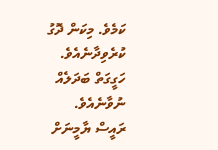ކަމެވެ. މިކަން ދޮގު ކުރެވިދާނެއެވެ. ހަގީގަތް ބަދަލެއް ނުވާނެއެވެ.
ރައީސް ޔާމީނަށް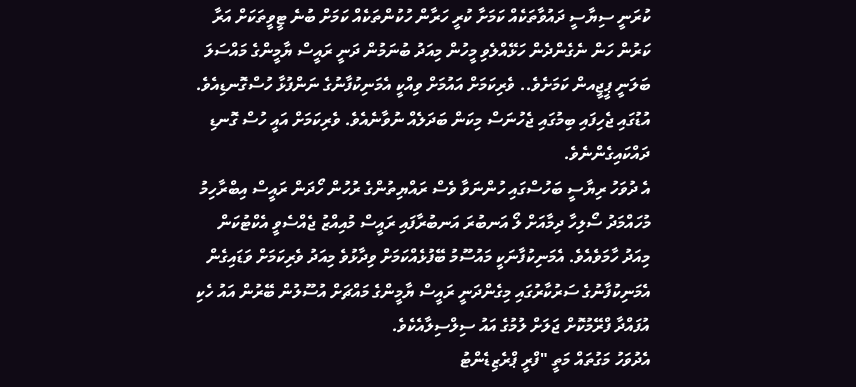ކުރަނީ ސިޔާސީ ދައުވާތަކެއް ކަމަށާ ކުރީ ހަރާން ހުކުންތަކެއް ކަމަށް ބުނެ ޓީވީތަކަށް އަރާ ކަރުން ހަން ނެގެންދެން ހަޅޭއްލެވި މީހުން މިއަދު ބުނަމުން ދަނީ ރައީސް ޔާމީންގެ މައްސަލަ ބަލަނީ ޕީޖީއން ކަމަށެވެ.. ވެރިކަމަށް އައުމަށް ވިއްކީ އެމަނިކުފާނުގެ ނަންފުޅާ ހުސްގޮނޑިއެވެ. އުޑުގައި ޖެހިފައި ބިމުގައި ޖެހުނަސް މިކަން ބަދަލެއް ނުވާނެއެވެ. ވެރިކަމަށް އައީ ހުސް ގޮނޑި ދައްކައިގެންނެވެ.
އެ ދުވަހު ރިޔާސީ ބަހުސްގައި ހުންނަވާ ވެސް ރައްޔިތުންގެ ރުހުން ހޯދަން ރައީސް އިބްރާހިމު މުހައްމަދު ސޯލިހާ ދިމާއަށް ލޯ އަނބުރަ އަނބުރާފައި ރައީސް މުއިއްޒު ޖެއްސެވީ އެކްޓުކަން މިއަދު ހާމަވެއެވެ. އެމަނިކުފާނަކީ މައުސޫމު ބޭފުޅެއްކަމަށް ވިދާޅުވެ މިއަދު ވެރިކަމަށް ވަޑައިގެން އެމަނިކުފާނުގެ ސަރުކާރުގައި މިގެންދަނީ ރައީސް ޔާމީންގެ މައްޗަށް އުސޫލުން ބޭރުން އައު ހެކި އުފައްދާ ފްރޭމުކޮށް ޖަލަށް ލުމުގެ އައު ސިލްސިލާއެކެވެ.
އެދުވަހު މަގުތައް މަތީ "ފްރީ ޕްރެޒިޑެންޓު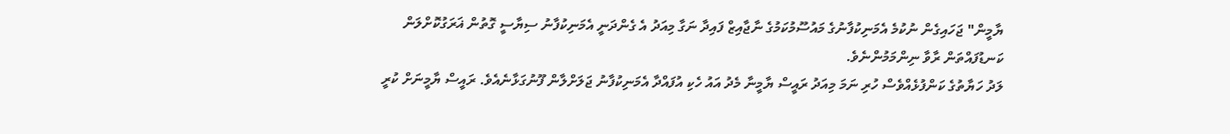ޔާމީން" ޖަހައިގެން ނުކުމެ އެމަނިކުފާނުގެ މައުސޫމުކަމުގެ ނާޖާއިޒް ފައިދާ ނަގާ މިއަދު އެ ގެންދަނީ އެމަނިކުފާނު ސިޔާސީ ގޮތުން ޣަރަގުކޮށްލަން ކަނޑުފައްތަން ރާވާ ނިންމަމުންނެވެ.
ލަދު ހަޔާތުގެ ކަންފުޅެއްވެސް ހުރި ނަމަ މިއަދު ރައީސް ޔާމީނާ މެދު އައު ހެކި އުފައްދާ އެމަނިކުފާނު ޖަލަށްލާން ފޫނުގަޅާނެއެވެ. ރައީސް ޔާމީނަށް ކުރީ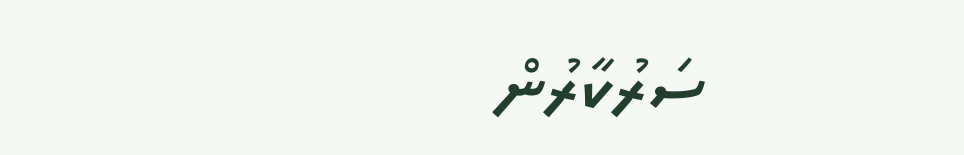ސަރުކާރުން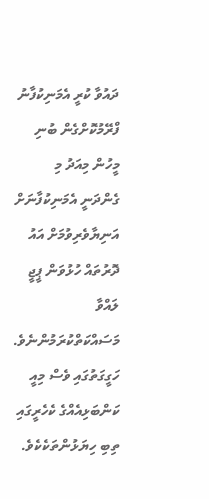ދައުވާ ކުރީ އެމަނިކުފާނު ފްރޭމުކޮށްގެން ބުނި މީހުން މިއަދު މި ގެންދަނީ އެމަނިކުފާނަށް އަނިޔާވެރިވުމަށް އައު ދޮރުތައް ހުޅުވަން ޕީޖީ ލައްވާ މަސައްކަތްކުރަމުންނެވެ.
ހަގީގަތުގައި ވެސް މިއީ ކަންބަޅިއެއްގެ ކެހެރީގައި ތިބި ހިޔަޅުންތަކެކެވެ.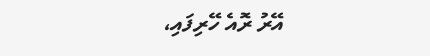އޭރު ރޮއެ ހޭރިފައި،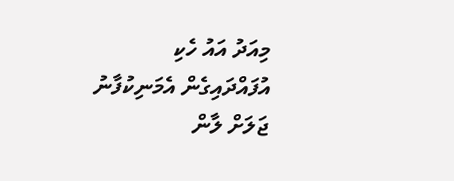މިއަދު އައު ހެކި އުފައްދައިގެން އެމަނިކުފާނު ޖަލަށް ލާން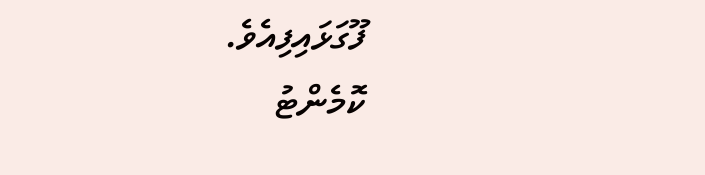ފޫގަޅައިފިއެވެ.
ކޮމެންޓު